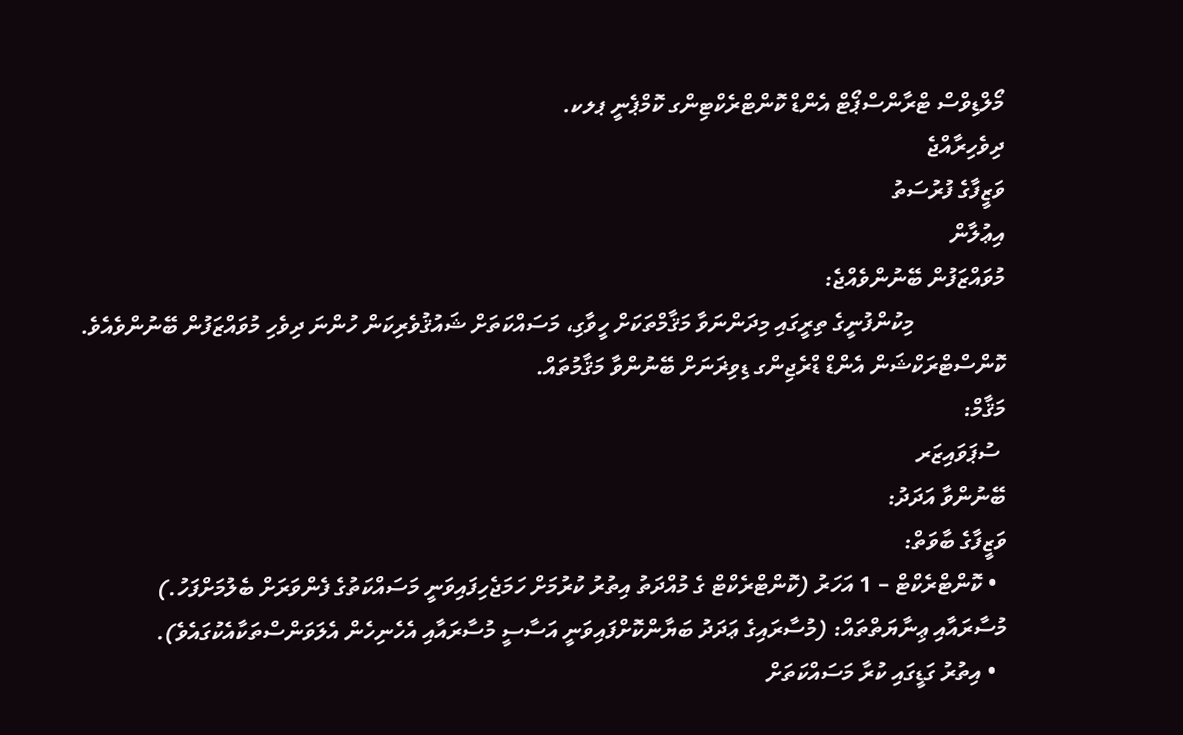މޯލްޑިވްސް ޓްރާންސްޕޯޓް އެންޑް ކޮންޓްރެކްޓިންގ ކޮމްޕެނީ ޕލކ.
ދިވެހިރާއްޖެ
ވަޒީފާގެ ފުރުސަތު
އިޢުލާން
މުވައްޒަފުން ބޭނުންވެއްޖެ:
                މިކުންފުނީގެ ތިރީގައި މިދަންނަވާ މަޤާމްތަކަށް ހީވާގި، މަސައްކަތަށް ޝައުޤުވެރިކަން ހުންނަ ދިވެހި މުވައްޒަފުން ބޭނުންވެއެވެ.
ކޮންސްޓްރަކްޝަން އެންޑް ޑްރެޖިންގ ޑިވިޜަނަށް ބޭނުންވާ މަޤާމުތައް.
މަޤާމް:
 ސުޕަވައިޒަރ
ބޭނުންވާ އަދަދު:
ވަޒީފާގެ ބާވަތް:
  • ކޮންޓްރެކްޓް – 1 އަހަރު (ކޮންޓްރެކްޓް ގެ މުއްދަތު އިތުރު ކުރުމަށް ހަމަޖެހިފައިވަނީ މަސައްކަތުގެ ފެންވަރަށް ބެލުމަށްފަހު.)
މުސާރައާއި ޢިނާޔަތްތައް: (މުސާރައިގެ ޢަދަދު ބަޔާންކޮށްފައިވަނީ އަސާސީ މުސާރައާއި އެހެނިހެން އެލަވަންސްތަކާއެކުގައެވެ).
  • އިތުރު ގަޑީގައި ކުރާ މަސައްކަތަށް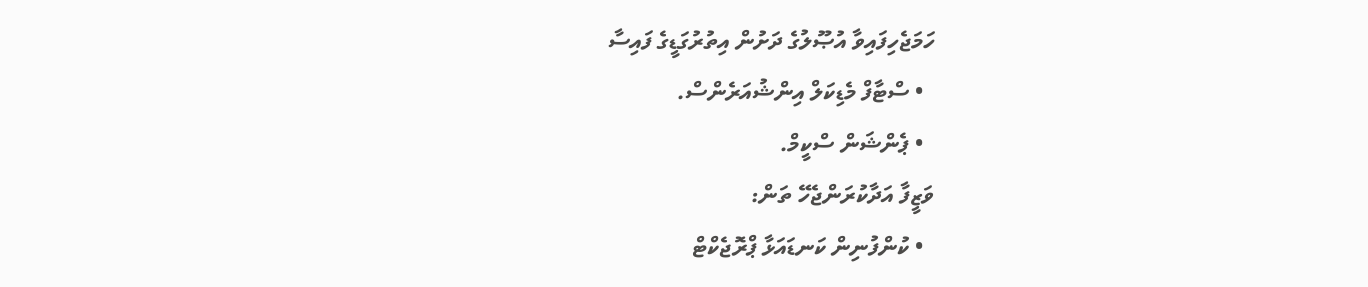ހަމަޖެހިފައިވާ އުޞޫލުގެ ދަށުން އިތުރުގަޑީގެ ފައިސާ
  • ސްޓާފް މެޑިކަލް އިންޝުއަރެންސް.
  • ޕެންޝަން ސްކީމް.
ވަޒީފާ އަދާކުރަންޖެހޭ ތަން:
  • ކުންފުނިން ކަނޑައަޅާ ޕްރޮޖެކްޓް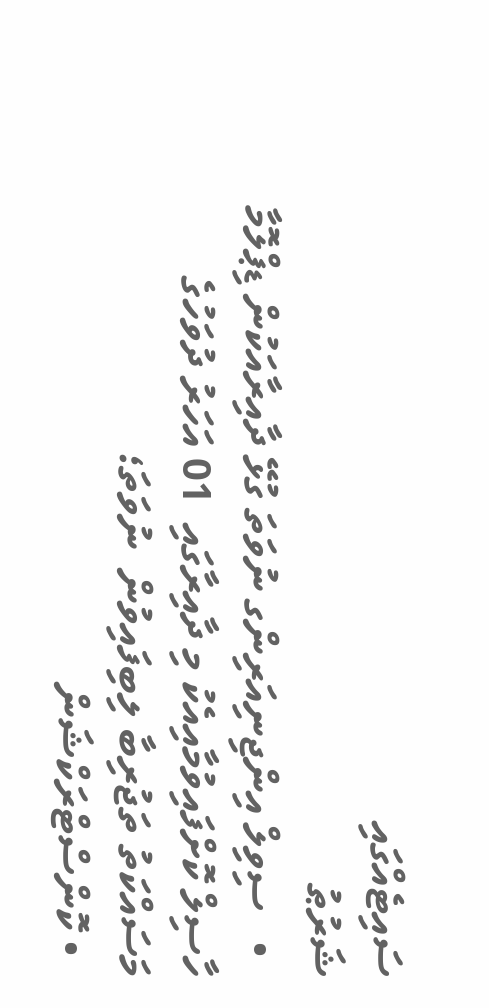ސައިޓެއްގައި
ޝަރުޠު
  •   ސިވިލް އިންޖިނިއަރިންގ ނުވަތަ ގުޅޭ ދާއިރާއަކުން ޑިޕްލޮމާ ހާސިލް ކޮށްފައިވުމާއިއެކު މި ދާއިރާގައި  01 އަހަރު ދުވަހުގެ މަސައްކަތު ތަޖުރިބާ ލިބިފައިވުން  ނުވަތަ؛
  • ކޮންސްޓްރަކްޝަން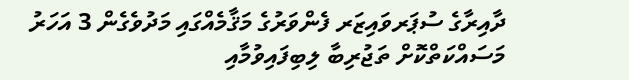ދާއިރާގެ ސުޕަރވައިޒަރ ފެންވަރުގެ މަޤާމެއްގައި މަދުވެގެން 3 އަހަރު މަސައްކަތްކޮށް ތަޖުރިބާ ލިބިފައިވުމާއި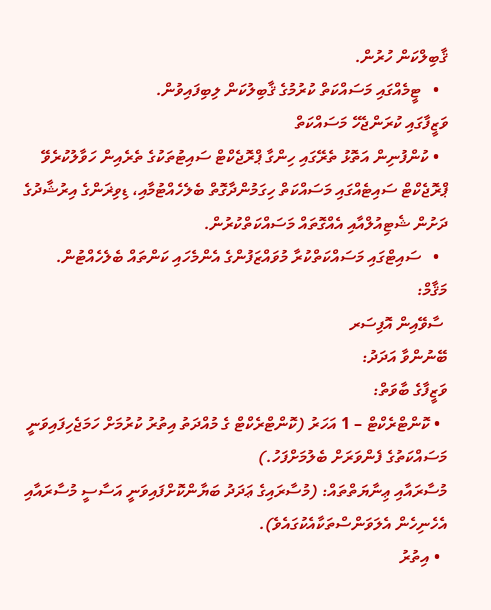ޤާބިލްކަން ހުރުން.
  •   ޓީމެއްގައި މަސައްކަތް ކުރުމުގެ ޤާބިލުކަން ލިބިފައިވުން.
ވަޒީފާގައި ކުރަންޖެހޭ މަސައްކަތް
  • ކުންފުނިން އަތޮޅު ތެރޭގައި ހިންގާ ޕްރޮޖެކްޓް ސައިޓުތަކުގެ ތެރެއިން ހަވާލުކުރެވޭ ޕްރޮޖެކްޓް ސައިޓެއްގައި މަސައްކަތް ހިގަމުންދާގޮތް ބެލެހެއްޓުމާއި، ޑިވިޜަންގެ އިރުޝާދުގެ ދަށުން ޝެޓިއުލްއާއި އެއްގޮތައް މަސައްކަތްކުރުން.
  •   ސައިޓްގައި މަސައްކަތްކުރާ މުވައްޒަފުންގެ އެންމެހައި ކަންތައް ބެލެހެއްޓުން.
މަޤާމް:
 ސާވޭއިން އޮފިސަރ
ބޭނުންވާ އަދަދު:
ވަޒީފާގެ ބާވަތް:
  • ކޮންޓްރެކްޓް – 1 އަހަރު (ކޮންޓްރެކްޓް ގެ މުއްދަތު އިތުރު ކުރުމަށް ހަމަޖެހިފައިވަނީ މަސައްކަތުގެ ފެންވަރަށް ބެލުމަށްފަހު.)
މުސާރައާއި ޢިނާޔަތްތައް: (މުސާރައިގެ ޢަދަދު ބަޔާންކޮށްފައިވަނީ އަސާސީ މުސާރައާއި އެހެނިހެން އެލަވަންސްތަކާއެކުގައެވެ).
  • އިތުރު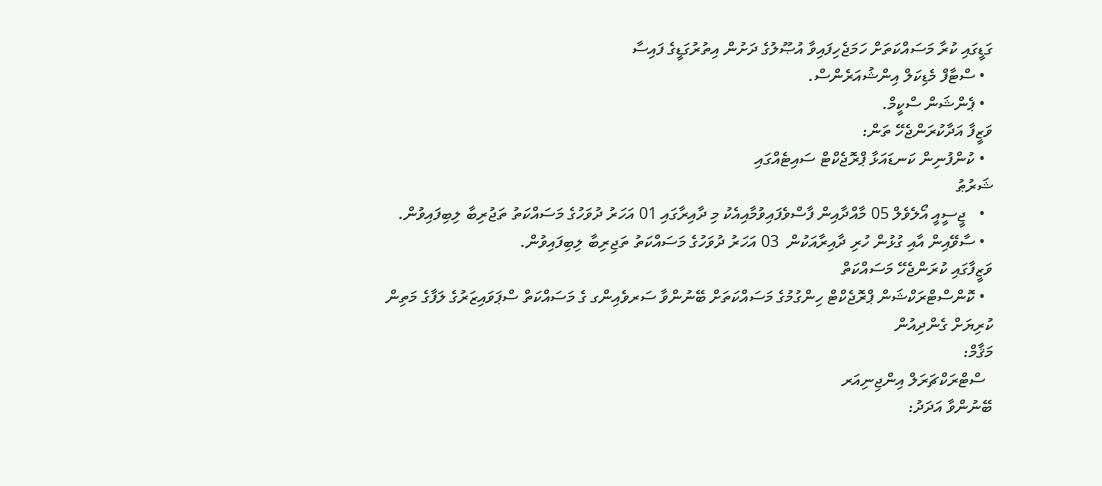ގަޑީގައި ކުރާ މަސައްކަތަށް ހަމަޖެހިފައިވާ އުޞޫލުގެ ދަށުން އިތުރުގަޑީގެ ފައިސާ
  • ސްޓާފް މެޑިކަލް އިންޝުއަރެންސް.
  • ޕެންޝަން ސްކީމް.
ވަޒީފާ އަދާކުރަންޖެހޭ ތަން:
  • ކުންފުނިން ކަނޑައަޅާ ޕްރޮޖެކްޓް ސައިޓެއްގައި
ޝަރުޠު
  •   ޖީސީއީ އޯލެވެލް 05 މާއްދާއިން ފާސްވެފައިވުމާއިއެކު މި ދާއިރާގައި 01 އަހަރު ދުވަހުގެ މަސައްކަތު ތަޖުރިބާ ލިބިފައިވުން.
  • ސާވޭއިން އާއި ގުޅުން ހުރި ދާއިރާއަކުން  03 އަހަރު ދުވަހުގެ މަސައްކަތު ތަޖިރިބާ ލިބިފައިވުން.
ވަޒީފާގައި ކުރަންޖެހޭ މަސައްކަތް
  • ކޮންސްޓްރަކްޝަން ޕްރޮޖެކްޓް ހިންގުމުގެ މަސައްކަތަށް ބޭނުންވާ ސަރވެއިންގ ގެ މަސައްކަތް ސްޕަވައިޒަރުގެ ލަފާގެ މަތިން ކުރިޔަށް ގެންދިއުން
މަޤާމް:
  ސްޓްރަކްޗަރަލް އިންޖިނިއަރ
ބޭނުންވާ އަދަދު: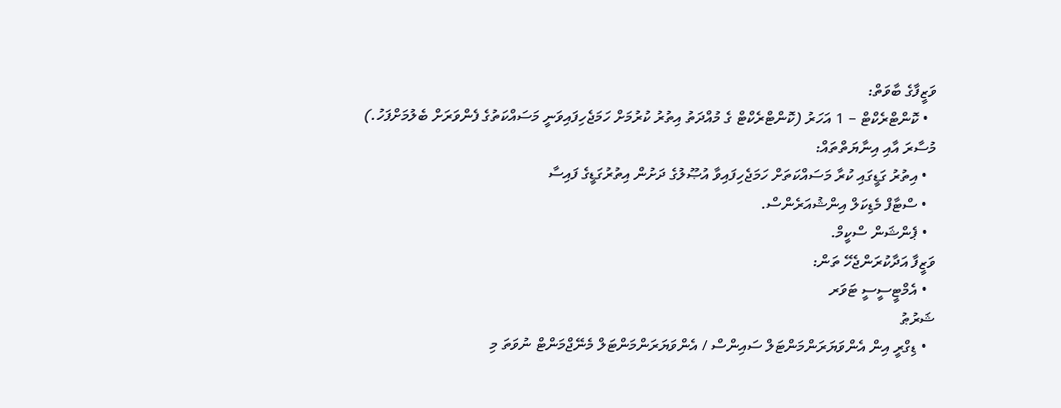ވަޒީފާގެ ބާވަތް:
  • ކޮންޓްރެކްޓް – 1 އަހަރު (ކޮންޓްރެކްޓް ގެ މުއްދަތު އިތުރު ކުރުމަށް ހަމަޖެހިފައިވަނީ މަސައްކަތުގެ ފެންވަރަށް ބެލުމަށްފަހު.)
މުސާރަ އާއި އިނާޔަތްތައް:
  • އިތުރު ގަޑީގައި ކުރާ މަސައްކަތަށް ހަމަޖެހިފައިވާ އުޞޫލުގެ ދަށުން އިތުރުގަޑީގެ ފައިސާ
  • ސްޓާފް މެޑިކަލް އިންޝުއަރެންސް.
  • ޕެންޝަން ސްކީމް.
ވަޒީފާ އަދާކުރަންޖެހޭ ތަން:
  • އެމްޓީސީސީ ޓަވަރ
ޝަރުޠު
  • ޑިގްރީ އިން އެންވަޔަރަންމަންޓަލް ސައިންސް / އެންވަޔަރަންމަންޓަލް މެނޭޖްމަންޓް ނުވަތަ މި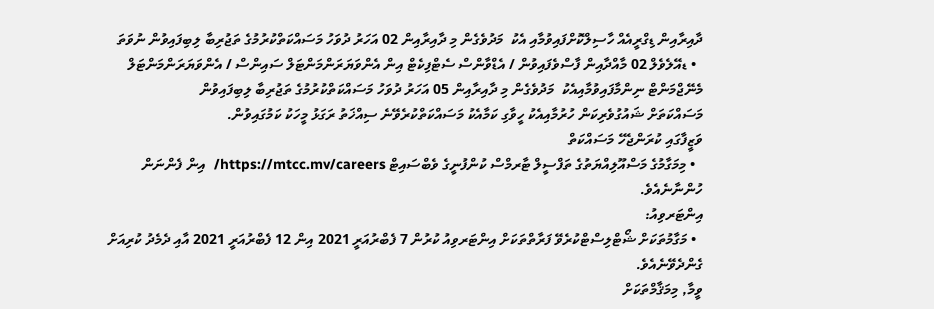ދާއިރާއިން ޑިގްރީއެއް ހާސިލްކޮށްފައިވުމާއި އެކު  މަދުވެގެން މި ދާއިރާއިން 02 އަހަރު ދުވަހު މަސައްކަތްކުރުމުގެ ތަޖުރިބާ ލިބިފައިވުން ނުވަތަ
  • ޑއޭލެވެލް 02 މާއްދާއިން ފާސްވެފައިވުން / އެޑްވާންސް ސެޓްފިކެޓް އިން އެންވަޔަރަންމަންޓަލް ސައިންސް / އެންވަޔަރަންމަންޓަލް މެނޭޖްމަންޓް ނިންމާފައިވުމާއިއެކު  މަދުވެގެން މި ދާއިރާއިން 05 އަހަރު ދުވަހު މަސައްކަތްކުރުމުގެ ތަޖުރިބާ ލިބިފައިވުން
މަސައްކަތަށް ޝައުގުވެރިކަން ހުރުމާއިއެކު ހީވާގި ކަމާއެކު މަސައްކަތްކުރެވޭނެ ސިއްޚަތު ރަގަޅު މީހަކު ކަމުގައިވުން.
ވަޒީފާގައި ކުރަންޖެހޭ މަސައްކަތް
  • މިމަގާމުގެ މަސްއޫލިއްޔަތުގެ ތަފްސީލް ޓާރމްސް ކުންފުނީގެ ވެބްސައިޓް https://mtcc.mv/careers/  އިން ފެންނަން ހުންނާނެއެވެ.
އިންޓަރވިއު:
  • މަގާމުތަކަށް ޝޯޓްލިސްޓްކުރެވޭ ފަރާތްތަކަށް އިންޓަރވިއު ކުރުން 7 ފެބްރުއަރީ 2021 އިން 12 ފެބްރުއަރީ 2021 އާއި ދެމެދު ކުރިއަށް ގެންދެވޭނެއެވެ.
ވީމާ, މިމަޤާމްތަކަށް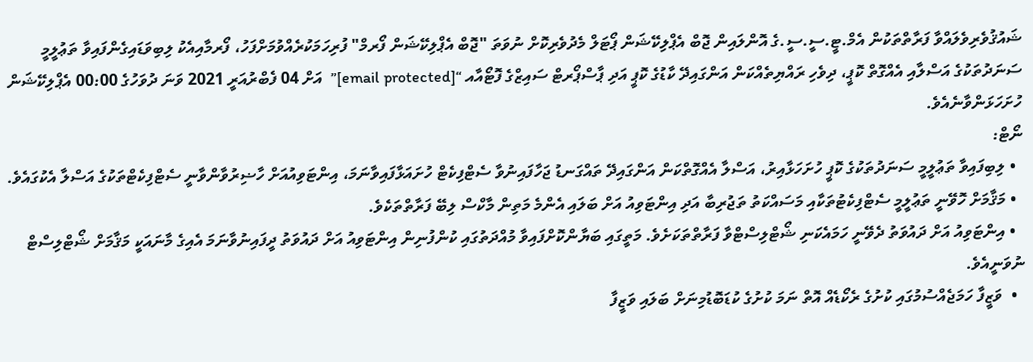ޝައުޤުވެރިވެލައްވާ ފަރާތްތަކުން އެމް.ޓީ.ސީ.ސީ.ގެ އޮންލައިން ޖޮބް އެޕްލިކޭޝަން ޕޯޓަލް މެދުވެރިކޮށް ނުވަތަ "ޖޮބް އެޕްލިކޭޝަން ފޯރމް" ފުރިހަމަކުރެއްވުމަށްފަހު، ފޯރމާއިއެކު ލިބިވަޑައިގެންފައިވާ ތަޢުލީމީ ސަނަދުތަކުގެ އަސްލާއި އެއްގޮތް ކޮޕީ، ދިވެހި ރައްޔިތެއްކަން އަންގައިދޭ ކާޑުގެ ކޮޕީ އަދި ޕާސްޕޯރޓް ސައިޒްގެ ފޮޓޯއާއ “[email protected]”  އަށް 04 ފެބްރުއަރީ 2021 ވަނަ ދުވަހުގެ 00:00 އެޕްލިކޭޝަން ހުށަހަޅަންވާނެއެވެ.
ނޯޓް:
  • ލިބިފައިވާ ތަޢުލީމީ ސަނަދުތަކުގެ ކޮޕީ ހުށަހަޅާއިރު، އަސްލާ އެއްގޮތްކަން އަންގައިދޭ ތައްގަނޑު ޖަހާފައިނުވާ ސެޓްފިކެޓް ހުށައަޅާފައިވާނަމަ، އިންޓަވިއުއަށް ހާޟިރުވާންވާނީ ސެޓްފިކެޓްތަކުގެ އަސްލާ އެކުގައެވެ.
  • މަޤާމަށް ހޮވޭނީ ތަޢުލީމީ ސެޓްފިކެޓުތަކާއި މަސައްކަތު ތަޖުރިބާ އަދި އިންޓަވިއު އަށް ބަލައި އެންމެ މަތިން މާކްސް ލިބޭ ފަރާތްތަކެވެ.
  • އިންޓަވިއު އަށް ދައުވަތު ދެވޭނީ ހަމައެކަނި ޝޯޓްލިސްޓްވާ ފަރާތްތަކަށެވެ. މަތީގައި ބަޔާންކޮށްފައިވާ މުއްދަތުގައި ކުންފުނިން އިންޓަވިއު އަށް ދައުވަތު ދީފައިނުވާނަމަ އެއިގެ މާނައަކީ މަޤާމަށް ޝޯޓްލިސްޓް ނުވަނީއެވެ.
  •  ވަޒީފާ ހަމަޖެއްސުމުގައި ކުށުގެ ރެކޯޑެއް އޮތް ނަމަ ކުށުގެ ކުޑަބޮޑުމިނަށް ބަލައި ވަޒީފާ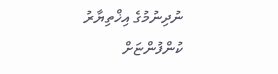ނުދިނުމުގެ އިޚްތިޔާރު ކުންފުންޏަށް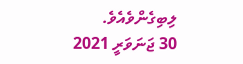ލިބިގެންވެއެވެ.
30 ޖަނަވަރީ 2021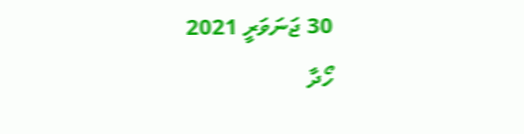30 ޖަނަވަރީ 2021
ހޯދާ